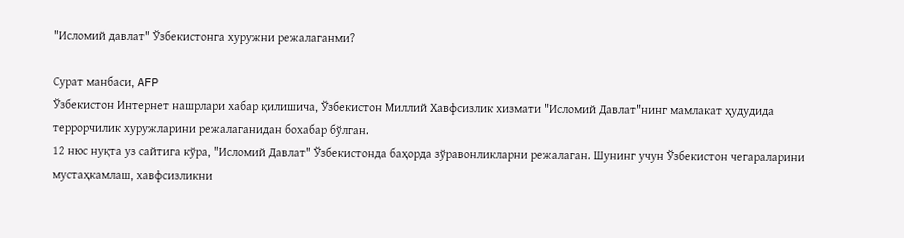"Исломий давлат" Ўзбекистонга хуружни режалаганми?

Сурат манбаси, AFP
Ўзбекистон Интернет нашрлари хабар қилишича, Ўзбекистон Миллий Хавфсизлик хизмати "Исломий Давлат"нинг мамлакат ҳудудида террорчилик хуружларини режалаганидан бохабар бўлган.
12 нюс нуқта уз сайтига кўра, "Исломий Давлат" Ўзбекистонда баҳорда зўравонликларни режалаган. Шунинг учун Ўзбекистон чегараларини мустаҳкамлаш, хавфсизликни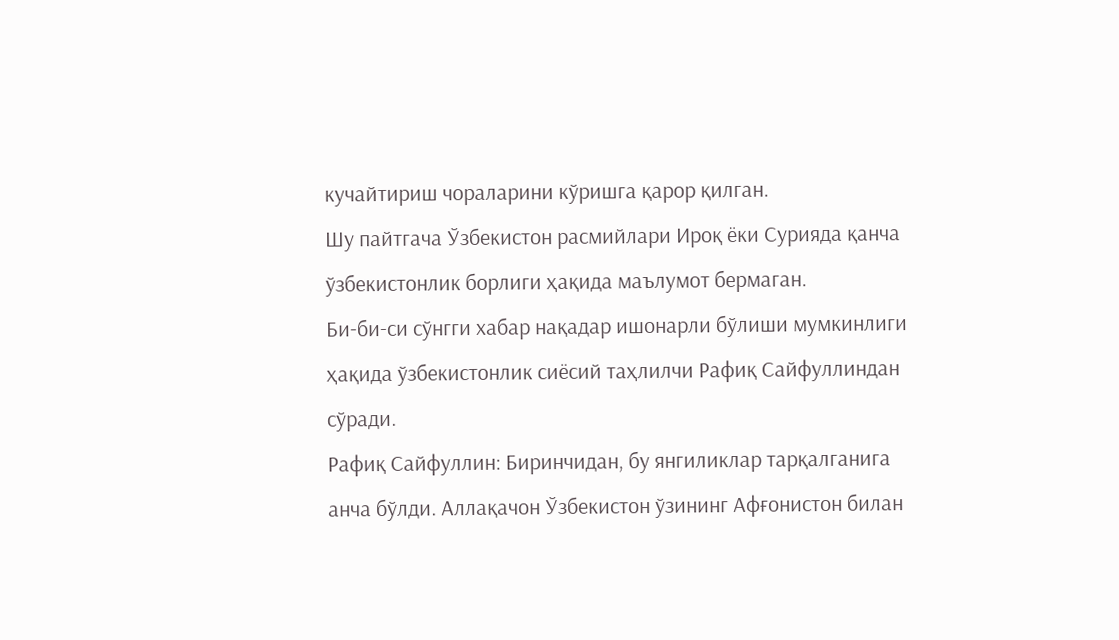кучайтириш чораларини кўришга қарор қилган.
Шу пайтгача Ўзбекистон расмийлари Ироқ ёки Сурияда қанча ўзбекистонлик борлиги ҳақида маълумот бермаган.
Би-би-си сўнгги хабар нақадар ишонарли бўлиши мумкинлиги ҳақида ўзбекистонлик сиёсий таҳлилчи Рафиқ Сайфуллиндан сўради.
Рафиқ Сайфуллин: Биринчидан, бу янгиликлар тарқалганига анча бўлди. Аллақачон Ўзбекистон ўзининг Афғонистон билан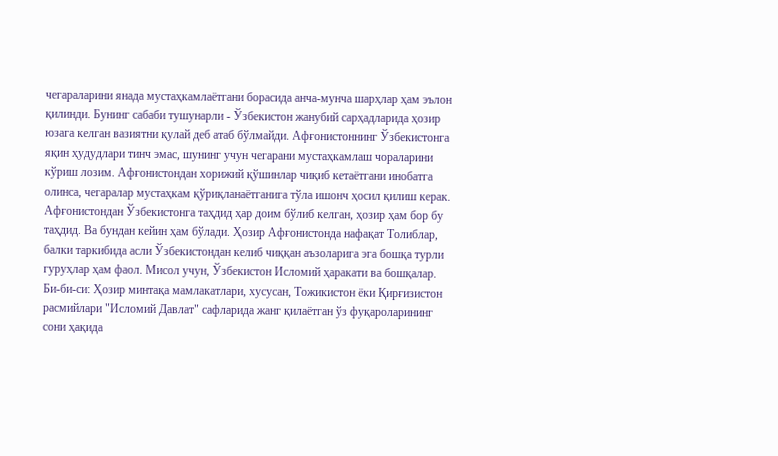чегараларини янада мустаҳкамлаётгани борасида анча-мунча шарҳлар ҳам эълон қилинди. Бунинг сабаби тушунарли - Ўзбекистон жанубий сарҳадларида ҳозир юзага келган вазиятни қулай деб атаб бўлмайди. Афғонистоннинг Ўзбекистонга яқин ҳудудлари тинч эмас, шунинг учун чегарани мустаҳкамлаш чораларини кўриш лозим. Афғонистондан хорижий қўшинлар чиқиб кетаётгани инобатга олинса, чегаралар мустаҳкам қўриқланаётганига тўла ишонч ҳосил қилиш керак. Афғонистондан Ўзбекистонга таҳдид ҳар доим бўлиб келган, ҳозир ҳам бор бу таҳдид. Ва бундан кейин ҳам бўлади. Ҳозир Афғонистонда нафақат Толиблар, балки таркибида асли Ўзбекистондан келиб чиққан аъзоларига эга бошқа турли гуруҳлар ҳам фаол. Мисол учун, Ўзбекистон Исломий ҳаракати ва бошқалар.
Би-би-си: Ҳозир минтақа мамлакатлари, хусусан, Тожикистон ёки Қирғизистон расмийлари "Исломий Давлат" сафларида жанг қилаётган ўз фуқароларининг сони ҳақида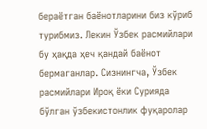бераётган баёнотларини биз кўриб турибмиз. Лекин Ўзбек расмийлари бу ҳақда ҳеч қандай баёнот бермаганлар. Сизнингча, Ўзбек расмийлари Ироқ ёки Сурияда бўлган ўзбекистонлик фуқаролар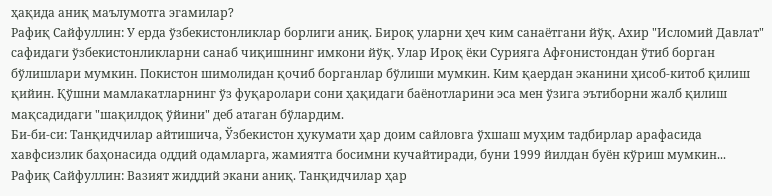ҳақида аниқ маълумотга эгамилар?
Рафиқ Сайфуллин: У ерда ўзбекистонликлар борлиги аниқ. Бироқ уларни ҳеч ким санаётгани йўқ. Ахир "Исломий Давлат" сафидаги ўзбекистонликларни санаб чиқишнинг имкони йўқ. Улар Ироқ ёки Сурияга Афғонистондан ўтиб борган бўлишлари мумкин. Покистон шимолидан қочиб борганлар бўлиши мумкин. Ким қаердан эканини ҳисоб-китоб қилиш қийин. Қўшни мамлакатларнинг ўз фуқаролари сони ҳақидаги баёнотларини эса мен ўзига эътиборни жалб қилиш мақсадидаги "шақилдоқ ўйини" деб атаган бўлардим.
Би-би-си: Танқидчилар айтишича, Ўзбекистон ҳукумати ҳар доим сайловга ўхшаш муҳим тадбирлар арафасида хавфсизлик баҳонасида оддий одамларга, жамиятга босимни кучайтиради, буни 1999 йилдан буён кўриш мумкин...
Рафиқ Сайфуллин: Вазият жиддий экани аниқ. Танқидчилар ҳар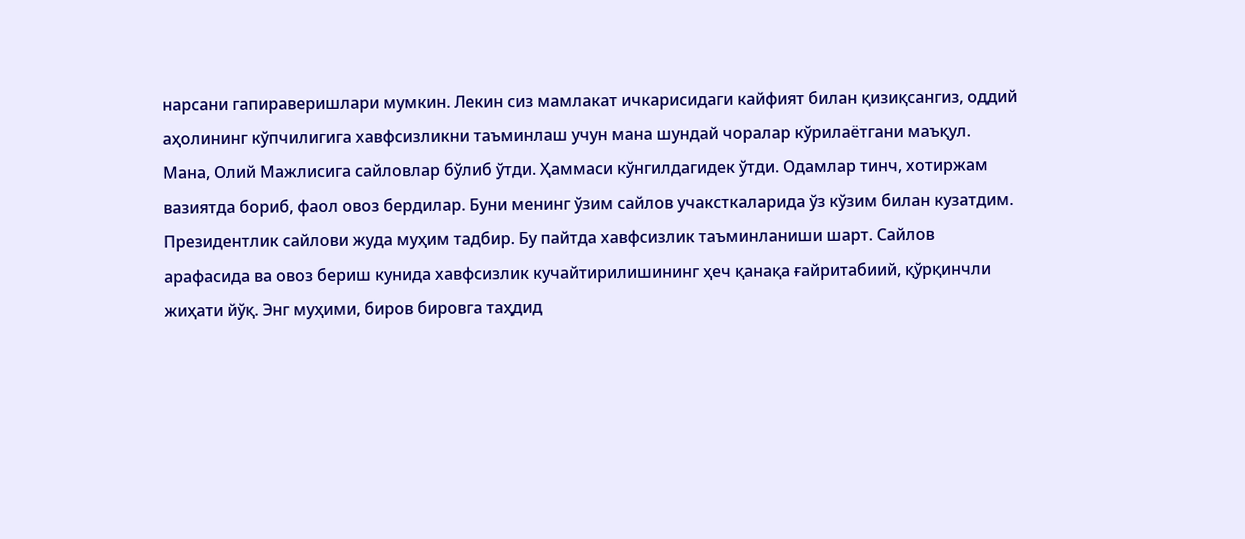нарсани гапираверишлари мумкин. Лекин сиз мамлакат ичкарисидаги кайфият билан қизиқсангиз, оддий аҳолининг кўпчилигига хавфсизликни таъминлаш учун мана шундай чоралар кўрилаётгани маъқул. Мана, Олий Мажлисига сайловлар бўлиб ўтди. Ҳаммаси кўнгилдагидек ўтди. Одамлар тинч, хотиржам вазиятда бориб, фаол овоз бердилар. Буни менинг ўзим сайлов учаксткаларида ўз кўзим билан кузатдим. Президентлик сайлови жуда муҳим тадбир. Бу пайтда хавфсизлик таъминланиши шарт. Сайлов арафасида ва овоз бериш кунида хавфсизлик кучайтирилишининг ҳеч қанақа ғайритабиий, қўрқинчли жиҳати йўқ. Энг муҳими, биров бировга таҳдид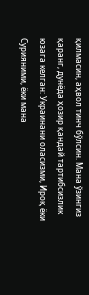қилмасин, аҳвол тинч бўлсин. Мана ўзингиз қаранг, дунёда ҳозир қандай тартибсизлик юзага келган: Украинани оласизми, Ироқ ёки Сурияними, ёки мана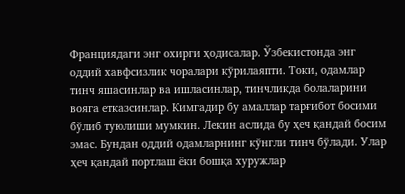Франциядаги энг охирги ҳодисалар. Ўзбекистонда энг оддий хавфсизлик чоралари кўрилаяпти. Токи, одамлар тинч яшасинлар ва ишласинлар, тинчликда болаларини вояга етказсинлар. Кимгадир бу амаллар тарғибот босими бўлиб туюлиши мумкин. Лекин аслида бу ҳеч қандай босим эмас. Бундан оддий одамларнинг кўнгли тинч бўлади. Улар ҳеч қандай портлаш ёки бошқа хуружлар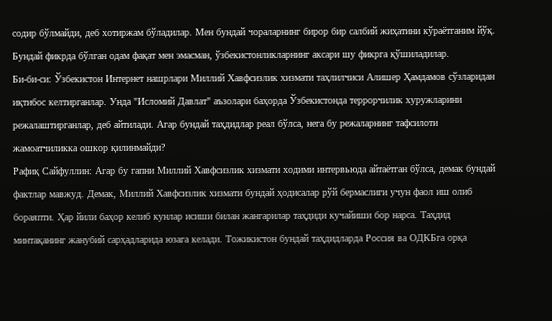содир бўлмайди, деб хотиржам бўладилар. Мен бундай чораларнинг бирор бир салбий жиҳатини кўраётганим йўқ. Бундай фикрда бўлган одам фақат мен эмасман, ўзбекистонликларнинг аксари шу фикрга қўшиладилар.
Би-би-си: Ўзбекистон Интернет нашрлари Миллий Хавфсизлик хизмати таҳлилчиси Алишер Ҳамдамов сўзларидан иқтибос келтирганлар. Унда "Исломий Давлат" аъзолари баҳорда Ўзбекистонда террорчилик хуружларини режалаштирганлар, деб айтилади. Агар бундай таҳдидлар реал бўлса, нега бу режаларнинг тафсилоти жамоатчиликка ошкор қилинмайди?
Рафиқ Сайфуллин: Агар бу гапни Миллий Хавфсизлик хизмати ходими интервьюда айтаётган бўлса, демак бундай фактлар мавжуд. Демак, Миллий Хавфсизлик хизмати бундай ҳодисалар рўй бермаслиги учун фаол иш олиб бораяпти. Ҳар йили баҳор келиб кунлар исиши билан жангарилар таҳдиди кучайиши бор нарса. Таҳдид минтақанинг жанубий сарҳадларида юзага келади. Тожикистон бундай таҳдидларда Россия ва ОДКБга орқа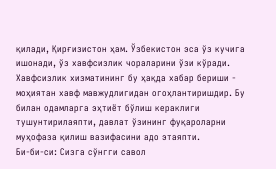қилади, Қирғизистон ҳам. Ўзбекистон эса ўз кучига ишонади, ўз хавфсизлик чораларини ўзи кўради. Хавфсизлик хизматининг бу ҳақда хабар бериши - моҳиятан хавф мавжудлигидан огоҳлантиришдир. Бу билан одамларга эҳтиёт бўлиш кераклиги тушунтирилаяпти, давлат ўзининг фуқароларни муҳофаза қилиш вазифасини адо этаяпти.
Би-би-си: Сизга сўнгги савол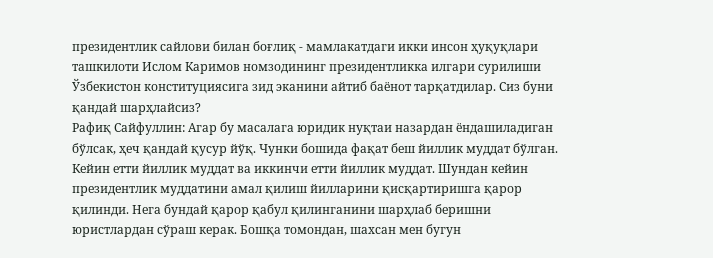президентлик сайлови билан боғлиқ - мамлакатдаги икки инсон ҳуқуқлари ташкилоти Ислом Каримов номзодининг президентликка илгари сурилиши Ўзбекистон конституциясига зид эканини айтиб баёнот тарқатдилар. Сиз буни қандай шарҳлайсиз?
Рафиқ Сайфуллин: Агар бу масалага юридик нуқтаи назардан ёндашиладиган бўлсак, ҳеч қандай қусур йўқ. Чунки бошида фақат беш йиллик муддат бўлган. Кейин етти йиллик муддат ва иккинчи етти йиллик муддат. Шундан кейин президентлик муддатини амал қилиш йилларини қисқартиришга қарор қилинди. Нега бундай қарор қабул қилинганини шарҳлаб беришни юристлардан сўраш керак. Бошқа томондан, шахсан мен бугун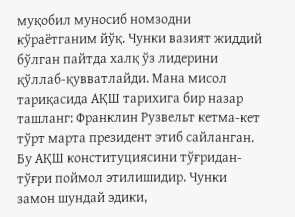муқобил муносиб номзодни кўраётганим йўқ. Чунки вазият жиддий бўлган пайтда халқ ўз лидерини қўллаб-қувватлайди. Мана мисол тариқасида АҚШ тарихига бир назар ташланг: Франклин Рузвельт кетма-кет тўрт марта президент этиб сайланган. Бу АҚШ конституциясини тўғридан-тўғри поймол этилишидир. Чунки замон шундай эдики,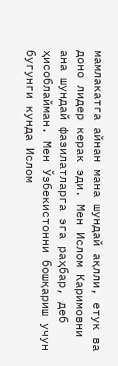мамлакатга айнан мана шундай ақлли, етук ва доно лидер керак эди. Мен Ислом Каримовни ана шундай фазилатларга эга раҳбар, деб ҳисоблайман. Мен Ўзбекистонни бошқариш учун бугунги кунда Ислом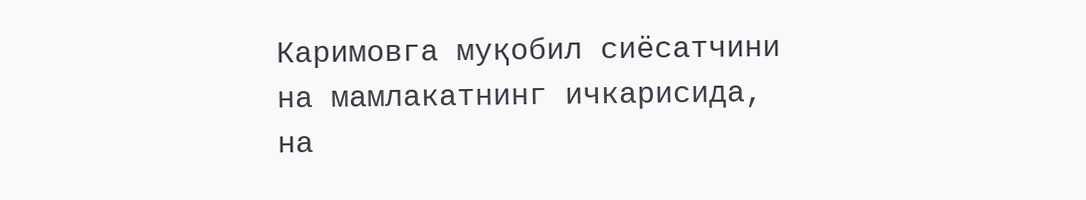Каримовга муқобил сиёсатчини на мамлакатнинг ичкарисида, на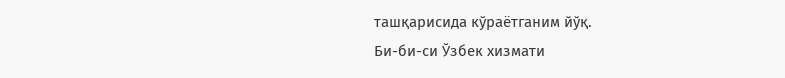ташқарисида кўраётганим йўқ.
Би-би-си Ўзбек хизмати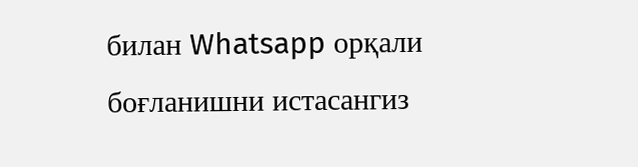билан Whatsapp орқали боғланишни истасангиз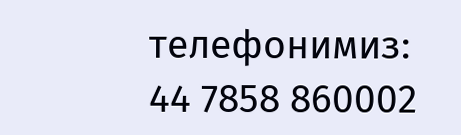телефонимиз: 44 7858 860002